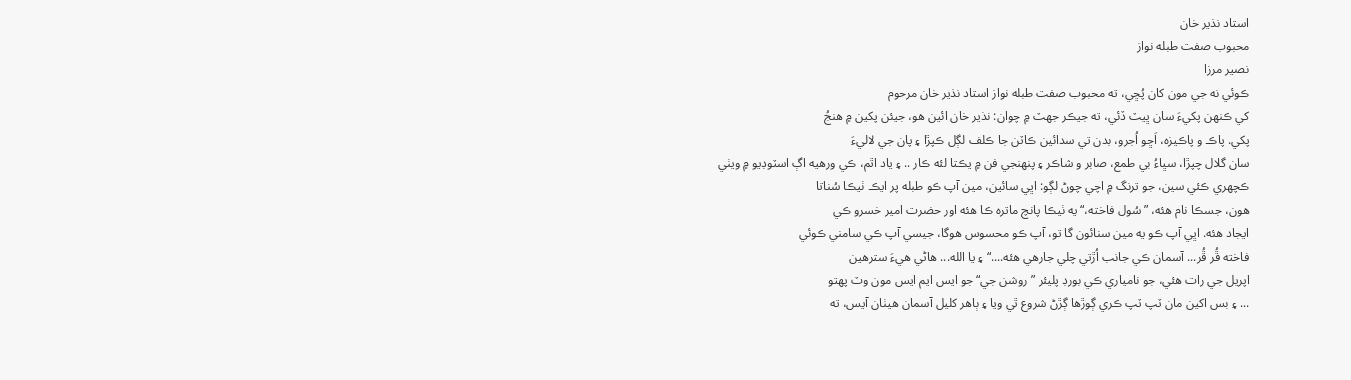استاد نذير خان
محبوب صفت طبله نواز
نصير مرزا
ڪوئي نه جي مون کان پُڇي، ته محبوب صفت طبله نواز استاد نذير خان مرحوم
کي ڪنهن پکيءَ سان ڀيٽ ڏئي، ته جيڪر جهٽ ۾ چوان: نذير خان ائين هو، جيئن پکين ۾ هنجُ
پکي. پاڪ و پاڪيزه، اَڇو اُجرو، بدن تي سدائين ڪاٽن جا ڪلف لڳل ڪپڙا ۽ پان جي لاليءَ
سان گلال چپڙا، سڀاءُ بي طمع، صابر و شاڪر ۽ پنهنجي فن ۾ يڪتا لئه ڪار .. ۽ ياد اٿم، ڪي ورهيه اڳ اسٽوڊيو ۾ ويٺي
ڪچهري ڪئي سين، جو ترنگ ۾ اچي چوڻ لڳو: اڀي سائين، مين آپ ڪو طبله پر ايڪ ٺيڪا سُناتا
هون، جسڪا نام هئه، ”سُول فاخته،“ يه ٺيڪا پانچ ماتره ڪا هئه اور حضرت امير خسرو ڪي
ايجاد هئه. اڀي آپ ڪو يه مين سنائون گا تو، آپ ڪو محسوس هوگا، جيسي آپ ڪي سامني ڪوئي
فاخته ڦُر ڦُر... آسمان ڪي جانب اُڙتي چلي جارهي هئه....“ ۽ يا الله... هاڻي هيءَ سترهين
اپريل جي رات هئي، جو نامياري ڪي بورڊ پليئر ”روشن جي“ جو ايس ايم ايس مون وٽ پهتو
... ۽ بس اکين مان ٽپ ٽپ ڪري ڳوڙها ڳڙڻ شروع ٿي ويا ۽ ٻاهر کليل آسمان هيٺان آيس، ته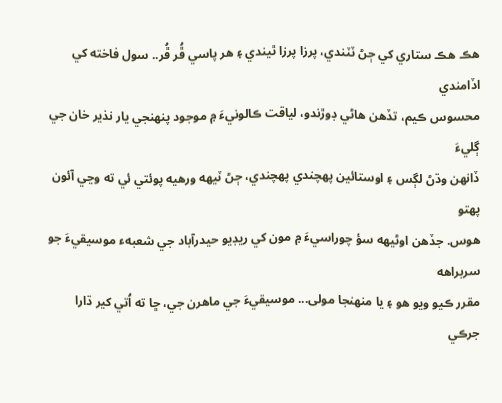هڪ هڪ ستاري کي ڄڻ ٽٽندي، پرزا پرزا ٿيندي ۽ هر پاسي ڦُر ڦُر.. سول فاخته کي اڏامندي
محسوس ڪيم، تڏهن هاڻي ڊوڙندو، لياقت ڪالونيءَ ۾ موجود پنهنجي يار نذير خان جي ڳليءَ
ڏانهن وڌڻ لڳس ۽ اوستائين پهچندي پهچندي، ڄڻ ٽيهه ورهيه پوئتي ئي ته وڃي آئون پهتو
هوس. جڏهن اوڻيهه سؤ چوراسيءَ ۾ مون کي ريڊيو حيدرآباد جي شعبهء موسيقيءَ جو سربراهه
مقرر ڪيو ويو هو ۽ يا منهنجا مولى... موسيقيءَ جي ماهرن جي، ڇا ته اُتي کير ڌارا جرڪي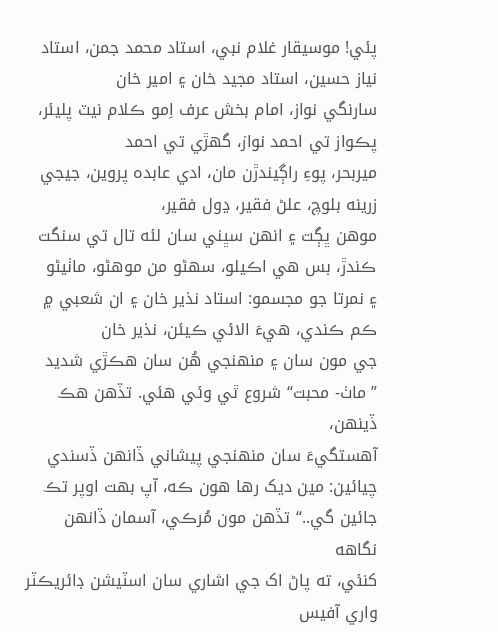پئي! موسيقار غلام نبي، استاد محمد جمن، استاد نياز حسين، استاد مجيد خان ۽ امير خان
سارنگي نواز، امام بخش عرف اِمو ڪلام نيٽ پليئر، پڪواز تي احمد نواز، گهڙي تي احمد
ميربحر، پوءِ راڳيندڙن مان، ادي عابده پروين، جيجي زرينه بلوچ، علڻ فقير، ڍول فقير،
موهن ڀڳت ۽ انهن سڀني سان لئه تال تي سنگت ڪندڙ، بس هي اڪيلو، سهڻو من موهڻو، ماٺيڻو
۽ نمرتا جو مجسمو: استاد نذير خان ۽ ان شعبي ۾ ڪم ڪندي، هيءَ الائي ڪيئن، نذير خان
جي مون سان ۽ منهنجي هُن سان هڪڙي شديد ”ماٺ- محبت“ شروع ٿي وئي هئي. تڏهن هڪ ڏينهن،
آهستگيءَ سان منهنجي پيشاني ڏانهن ڏسندي چيائين: مين ديک رها هون ڪه، آپ بهت اوپر تڪ
جائين گي..“ تڏهن مون مُرڪي، آسمان ڏانهن نگاهه
کنئي، ته پاڻ اک جي اشاري سان اسٽيشن ڊائريڪٽر واري آفيس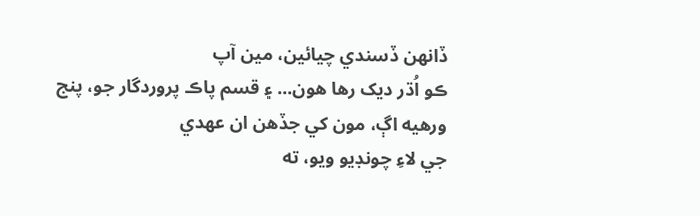ڏانهن ڏسندي چيائين، مين آپ
ڪو اُڌر ديک رها هون... ۽ قسم پاڪ پروردگار جو، پنج ورهيه اڳ، مون کي جڏهن ان عهدي
جي لاءِ چونڊيو ويو، ته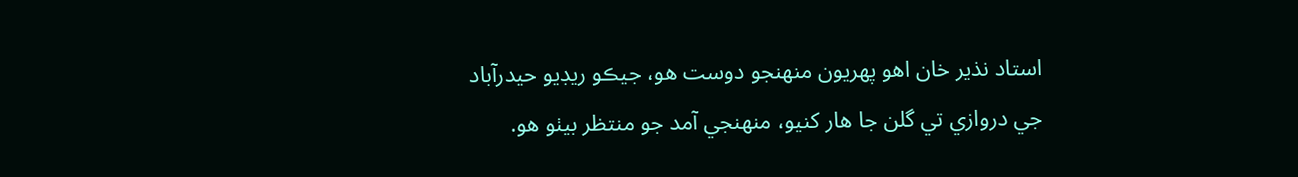استاد نذير خان اهو پهريون منهنجو دوست هو، جيڪو ريڊيو حيدرآباد
جي دروازي تي گلن جا هار کنيو، منهنجي آمد جو منتظر بيٺو هو.